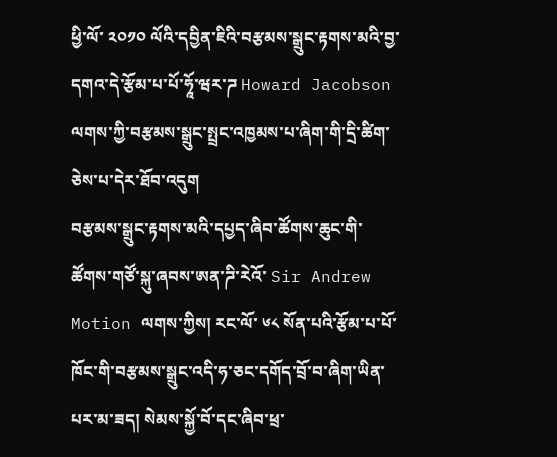ཕྱི་ལོ་ ༢༠༡༠ ལོའི་དབྱིན་ཇིའི་བརྩམས་སྒྲུང་རྟགས་མའི་བྱ་དགའ་དེ་རྩོམ་པ་པོ་ཧཱོ་ཝར་ཌ Howard Jacobson ལགས་ཀྱི་བརྩམས་སྒྲུང་སྤྲང་འཁྱམས་པ་ཞིག་གི་དྲི་ཚིག་ཅེས་པ་དེར་ཐོབ་འདུག
བརྩམས་སྒྲུང་རྟགས་མའི་དཔྱད་ཞིབ་ཚོགས་ཆུང་གི་ཚོགས་གཙོ་སྐུ་ཞབས་ཨན་ཌི་རེའོ་ Sir Andrew Motion ལགས་ཀྱིས། རང་ལོ་ ༦༨ སོན་པའི་རྩོམ་པ་པོ་ཁོང་གི་བརྩམས་སྒྲུང་འདི་ཧ་ཅང་དགོད་བྲོ་བ་ཞིག་ཡིན་པར་མ་ཟད། སེམས་སྐྱོ་བོ་དང་ཞིབ་ཕྲ་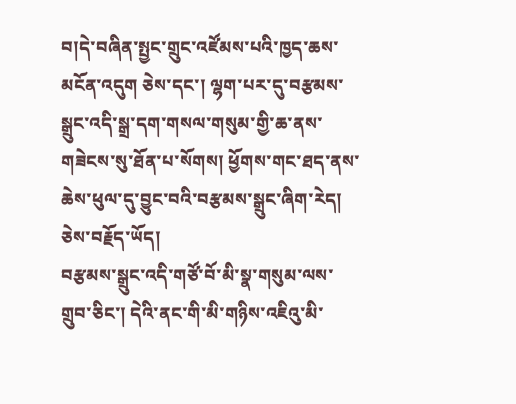བ།དེ་བཞིན་སྤྱང་གྲུང་འཛོམས་པའི་ཁྱད་ཆས་མངོན་འདུག ཅེས་དང་། ལྷག་པར་དུ་བརྩམས་སྒྲུང་འདི་སྒྲ་དག་གསལ་གསུམ་གྱི་ཆ་ནས་གཟེངས་སུ་ཐོན་པ་སོགས། ཕྱོགས་གང་ཐད་ནས་ཆེས་ཕུལ་དུ་བྱུང་བའི་བརྩམས་སྒྲུང་ཞིག་རེད། ཅེས་བརྗོད་ཡོད།
བརྩམས་སྒྲུང་འདི་གཙོ་བོ་མི་སྣ་གསུམ་ལས་གྲུབ་ཅིང་། དེའི་ནང་གི་མི་གཉིས་འཇིའུ་མི་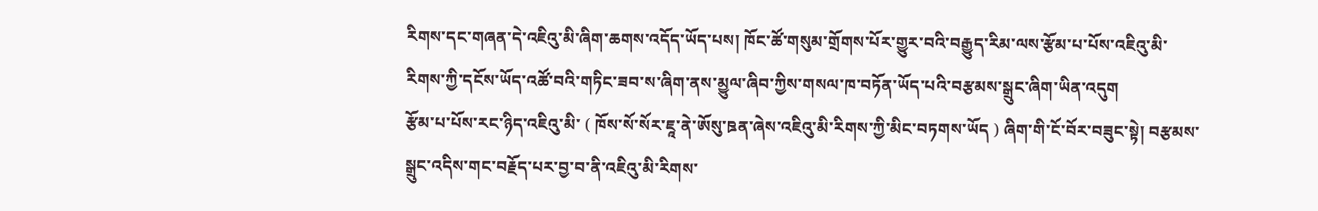རིགས་དང་གཞན་དེ་འཇིའུ་མི་ཞིག་ཆགས་འདོད་ཡོད་པས། ཁོང་ཚོ་གསུམ་གྲོགས་པོར་གྱུར་བའི་བརྒྱུད་རིམ་ལས་རྩོམ་པ་པོས་འཇིའུ་མི་རིགས་ཀྱི་དངོས་ཡོད་འཚོ་བའི་གཏིང་ཟབ་ས་ཞིག་ནས་མྱུལ་ཞིབ་ཀྱིས་གསལ་ཁ་བཏོན་ཡོད་པའི་བརྩམས་སྒྲུང་ཞིག་ཡིན་འདུག
རྩོམ་པ་པོས་རང་ཉིད་འཇིའུ་མི་ ( ཁོས་སོ་སོར་ཇཱ་ནེ་ཨོསུ་ཋན་ཞེས་འཇིའུ་མི་རིགས་ཀྱི་མིང་བཏགས་ཡོད ) ཞིག་གི་ངོ་བོར་བཟུང་སྟེ། བརྩམས་སྒྲུང་འདིས་གང་བརྗོད་པར་བྱ་བ་ནི་འཇིའུ་མི་རིགས་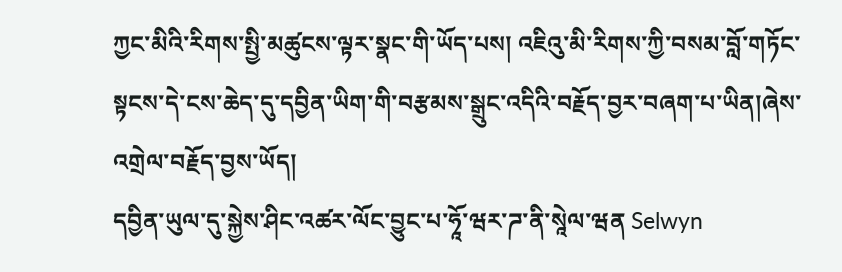ཀྱང་མིའི་རིགས་སྤྱི་མཚུངས་ལྟར་སྣང་གི་ཡོད་པས། འཇིའུ་མི་རིགས་ཀྱི་བསམ་བློ་གཏོང་སྟངས་དེ་ངས་ཆེད་དུ་དབྱིན་ཡིག་གི་བརྩམས་སྒྲུང་འདིའི་བརྗོད་བྱར་བཞག་པ་ཡིན།ཞེས་འགྲེལ་བརྗོད་བྱས་ཡོད།
དབྱིན་ཡུལ་དུ་སྐྱེས་ཤིང་འཚར་ལོང་བྱུང་པ་ཧཱོ་ཝར་ཌ་ནི་སཱེལ་ཝན Selwyn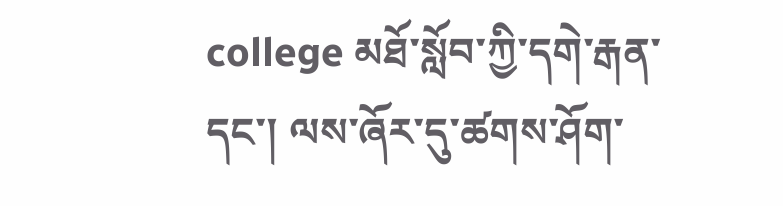college མཐོ་སློབ་ཀྱི་དགེ་རྒན་དང་། ལས་ཞོར་དུ་ཚགས་ཤོག་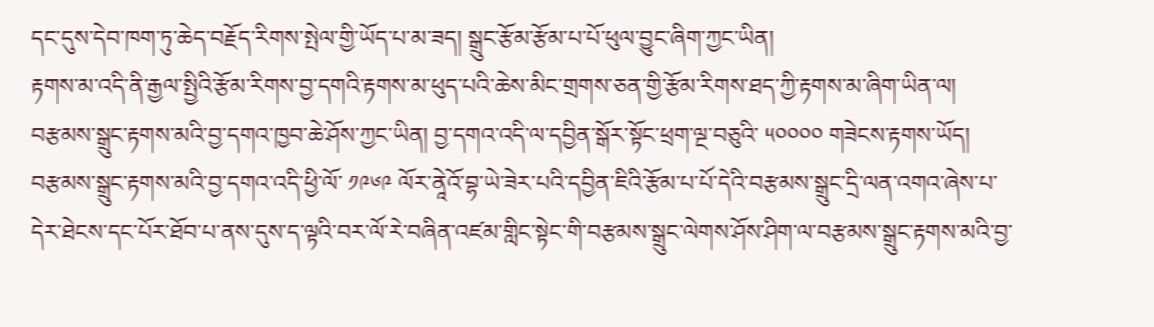དང་དུས་དེབ་ཁག་ཏུ་ཆེད་བརྗོད་རིགས་སྤེལ་གྱི་ཡོད་པ་མ་ཟད། སྒྲུང་རྩོམ་རྩོམ་པ་པོ་ཕུལ་བྱུང་ཞིག་ཀྱང་ཡིན།
རྟགས་མ་འདི་ནི་རྒྱལ་སྤྱིའི་རྩོམ་རིགས་བྱ་དགའི་རྟགས་མ་ཕུད་པའི་ཆེས་མིང་གྲགས་ཅན་གྱི་རྩོམ་རིགས་ཐད་ཀྱི་རྟགས་མ་ཞིག་ཡིན་ལ། བརྩམས་སྒྲུང་རྟགས་མའི་བྱ་དགའ་ཁྱབ་ཆེ་ཤོས་ཀྱང་ཡིན། བྱ་དགའ་འདི་ལ་དབྱིན་སྒོར་སྟོང་ཕྲག་ལྔ་བཅུའི་ ༥༠༠༠༠ གཟེངས་རྟགས་ཡོད། བརྩམས་སྒྲུང་རྟགས་མའི་བྱ་དགའ་འདི་ཕྱི་ལོ་ ༡༩༦༩ ལོར་ནཱེའོ་བྷ་ཡེ་ཟེར་པའི་དབྱིན་ཇིའི་རྩོམ་པ་པོ་དེའི་བརྩམས་སྒྲུང་དྲི་ལན་འགའ་ཞེས་པ་དེར་ཐེངས་དང་པོར་ཐོབ་པ་ནས་དུས་ད་ལྟའི་བར་ལོ་རེ་བཞིན་འཛམ་གླིང་སྟེང་གི་བརྩམས་སྒྲུང་ལེགས་ཤོས་ཤིག་ལ་བརྩམས་སྒྲུང་རྟགས་མའི་བྱ་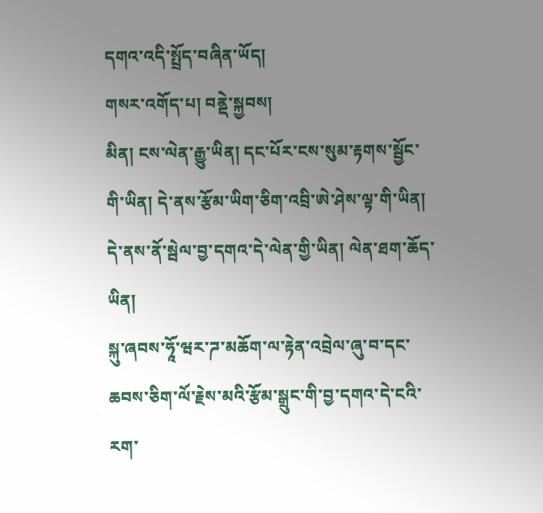དགའ་འདི་སྤྲོད་བཞིན་ཡོད།
གསར་འགོད་པ། བནྡེ་སྐྱབས།
མིན། ངས་ལེན་རྒྱུ་ཡིན། དང་པོར་ངས་སུམ་རྟགས་སྦྱོང་གི་ཡིན། དེ་ནས་རྩོམ་ཡིག་ཅིག་འབྲི་ཨེ་ཤེས་ལྟ་གི་ཡིན། དེ་ནས་ནོ་སྦེལ་བྱ་དགའ་དེ་ལེན་གྱི་ཡིན། ལེན་ཐག་ཆོད་ཡིན།
སྐུ་ཞབས་ཧཱོ་ཝར་ཌ་མཆོག་ལ་རྟེན་འབྲེལ་ཞུ་བ་དང་ཆབས་ཅིག་ལོ་རྗེས་མའི་རྩོམ་སྒྲུང་གི་བྱ་དགའ་དེ་ངའི་རག་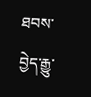ཐབས་བྱེད་རྒྱུ་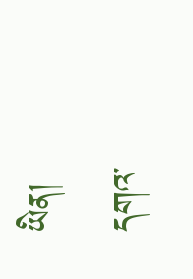ཡིན།
དགའ་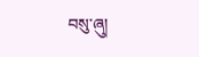བསུ་ཞུ།